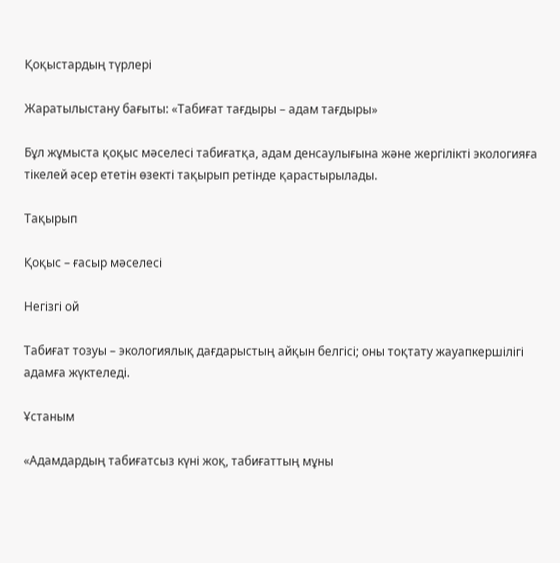Қоқыстардың түрлері

Жаратылыстану бағыты: «Табиғат тағдыры – адам тағдыры»

Бұл жұмыста қоқыс мәселесі табиғатқа, адам денсаулығына және жергілікті экологияға тікелей әсер ететін өзекті тақырып ретінде қарастырылады.

Тақырып

Қоқыс – ғасыр мәселесі

Негізгі ой

Табиғат тозуы – экологиялық дағдарыстың айқын белгісі; оны тоқтату жауапкершілігі адамға жүктеледі.

Ұстаным

«Адамдардың табиғатсыз күні жоқ, табиғаттың мұны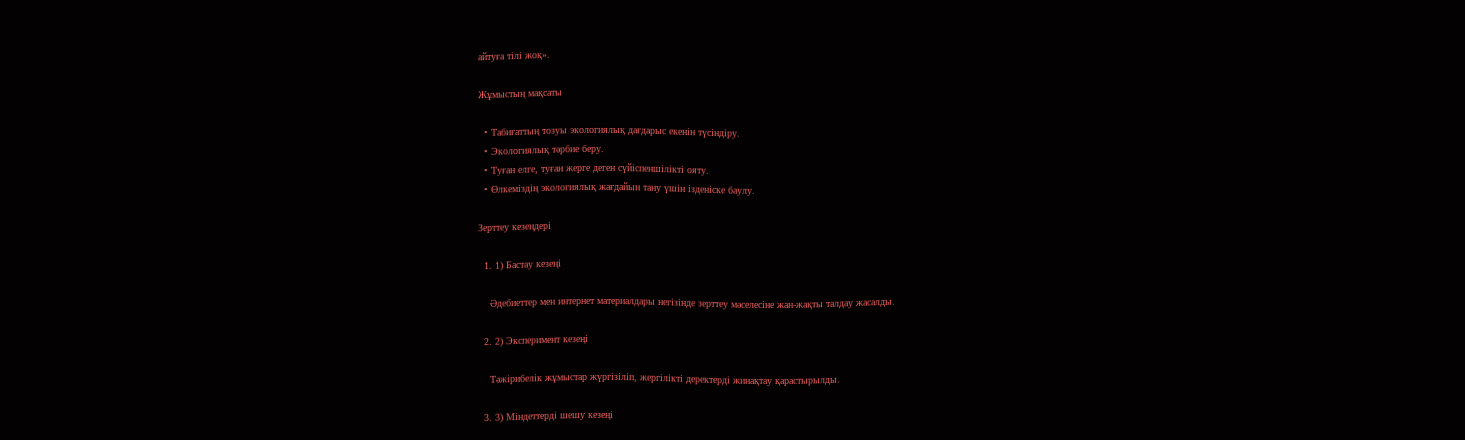айтуға тілі жоқ».

Жұмыстың мақсаты

  • Табиғаттың тозуы экологиялық дағдарыс екенін түсіндіру.
  • Экологиялық тәрбие беру.
  • Туған елге, туған жерге деген сүйіспеншілікті ояту.
  • Өлкеміздің экологиялық жағдайын тану үшін ізденіске баулу.

Зерттеу кезеңдері

  1. 1) Бастау кезеңі

    Әдебиеттер мен интернет материалдары негізінде зерттеу мәселесіне жан-жақты талдау жасалды.

  2. 2) Эксперимент кезеңі

    Тәжірибелік жұмыстар жүргізіліп, жергілікті деректерді жинақтау қарастырылды.

  3. 3) Міндеттерді шешу кезеңі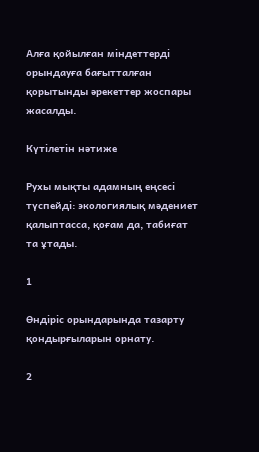Алға қойылған міндеттерді орындауға бағытталған қорытынды әрекеттер жоспары жасалды.

Күтілетін нәтиже

Рухы мықты адамның еңсесі түспейді: экологиялық мәдениет қалыптасса, қоғам да, табиғат та ұтады.

1

Өндіріс орындарында тазарту қондырғыларын орнату.

2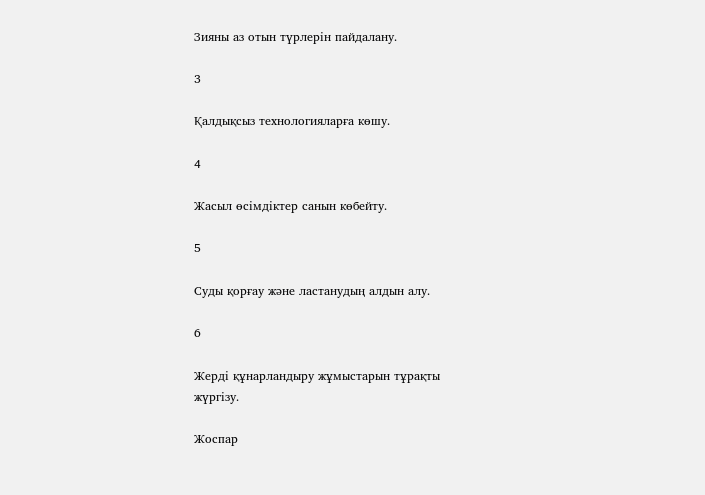Зияны аз отын түрлерін пайдалану.

3

Қалдықсыз технологияларға көшу.

4

Жасыл өсімдіктер санын көбейту.

5

Суды қорғау және ластанудың алдын алу.

6

Жерді құнарландыру жұмыстарын тұрақты жүргізу.

Жоспар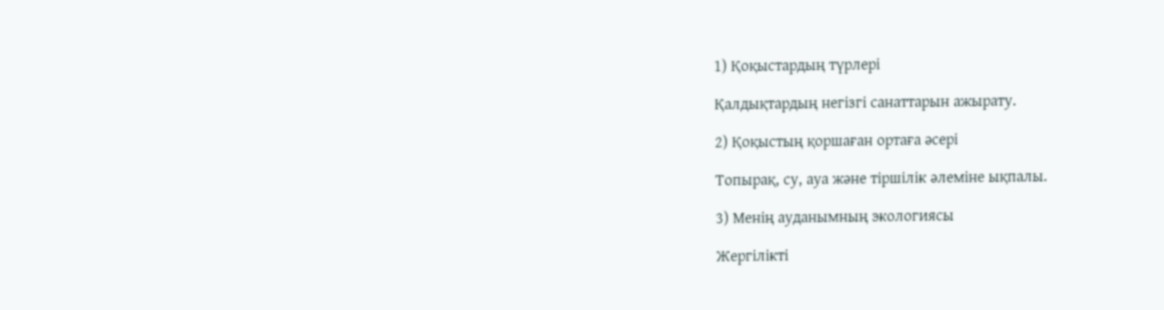1) Қоқыстардың түрлері

Қалдықтардың негізгі санаттарын ажырату.

2) Қоқыстың қоршаған ортаға әсері

Топырақ, су, ауа және тіршілік әлеміне ықпалы.

3) Менің ауданымның экологиясы

Жергілікті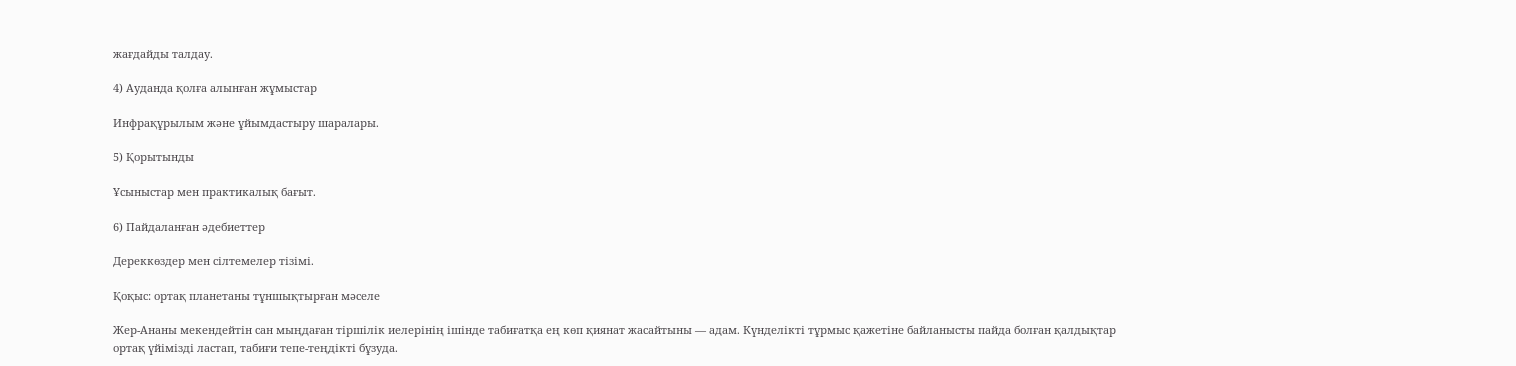жағдайды талдау.

4) Ауданда қолға алынған жұмыстар

Инфрақұрылым және ұйымдастыру шаралары.

5) Қорытынды

Ұсыныстар мен практикалық бағыт.

6) Пайдаланған әдебиеттер

Дереккөздер мен сілтемелер тізімі.

Қоқыс: ортақ планетаны тұншықтырған мәселе

Жер-Ананы мекендейтін сан мыңдаған тіршілік иелерінің ішінде табиғатқа ең көп қиянат жасайтыны — адам. Күнделікті тұрмыс қажетіне байланысты пайда болған қалдықтар ортақ үйімізді ластап, табиғи тепе-теңдікті бұзуда.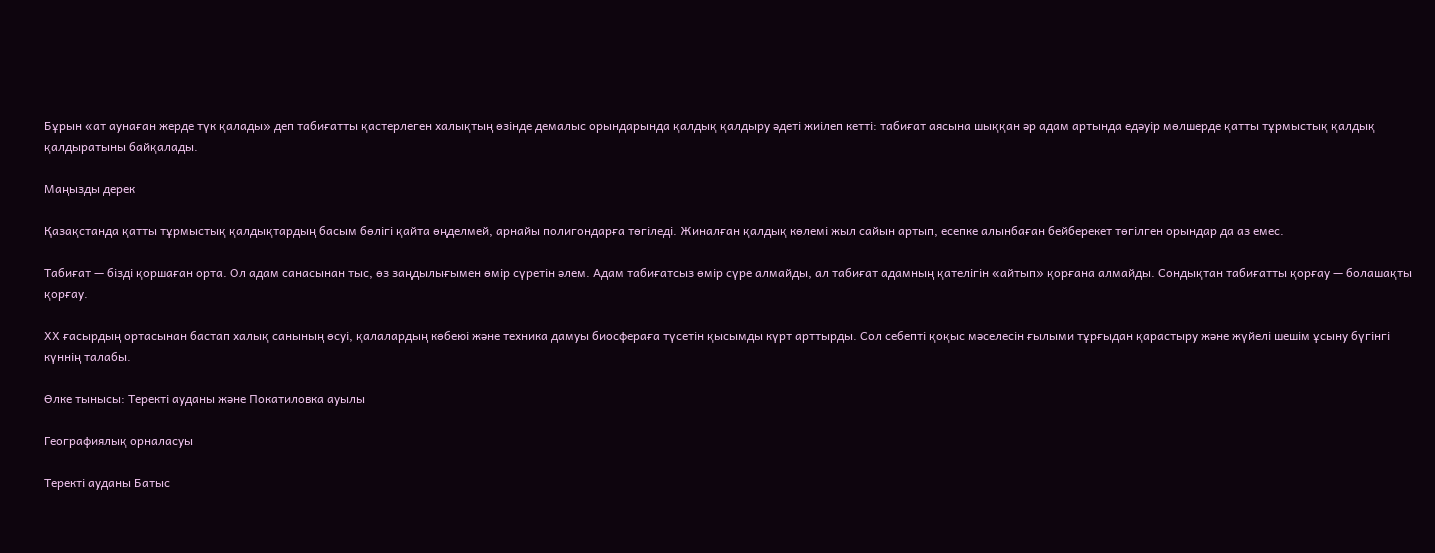Бұрын «ат аунаған жерде түк қалады» деп табиғатты қастерлеген халықтың өзінде демалыс орындарында қалдық қалдыру әдеті жиілеп кетті: табиғат аясына шыққан әр адам артында едәуір мөлшерде қатты тұрмыстық қалдық қалдыратыны байқалады.

Маңызды дерек

Қазақстанда қатты тұрмыстық қалдықтардың басым бөлігі қайта өңделмей, арнайы полигондарға төгіледі. Жиналған қалдық көлемі жыл сайын артып, есепке алынбаған бейберекет төгілген орындар да аз емес.

Табиғат — бізді қоршаған орта. Ол адам санасынан тыс, өз заңдылығымен өмір сүретін әлем. Адам табиғатсыз өмір сүре алмайды, ал табиғат адамның қателігін «айтып» қорғана алмайды. Сондықтан табиғатты қорғау — болашақты қорғау.

ХХ ғасырдың ортасынан бастап халық санының өсуі, қалалардың көбеюі және техника дамуы биосфераға түсетін қысымды күрт арттырды. Сол себепті қоқыс мәселесін ғылыми тұрғыдан қарастыру және жүйелі шешім ұсыну бүгінгі күннің талабы.

Өлке тынысы: Теректі ауданы және Покатиловка ауылы

Географиялық орналасуы

Теректі ауданы Батыс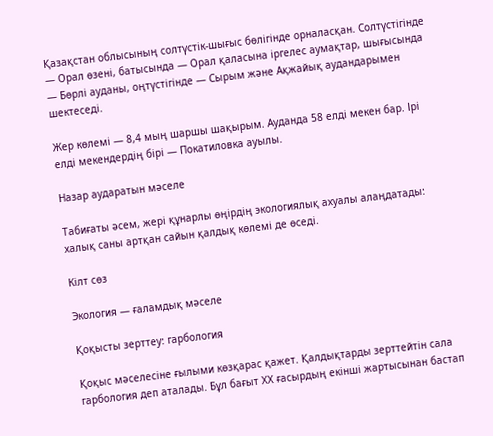Қазақстан облысының солтүстік-шығыс бөлігінде орналасқан. Солтүстігінде — Орал өзені, батысында — Орал қаласына іргелес аумақтар, шығысында — Бөрлі ауданы, оңтүстігінде — Сырым және Ақжайық аудандарымен шектеседі.

Жер көлемі — 8,4 мың шаршы шақырым. Ауданда 58 елді мекен бар. Ірі елді мекендердің бірі — Покатиловка ауылы.

Назар аударатын мәселе

Табиғаты әсем, жері құнарлы өңірдің экологиялық ахуалы алаңдатады: халық саны артқан сайын қалдық көлемі де өседі.

Кілт сөз

Экология — ғаламдық мәселе

Қоқысты зерттеу: гарбология

Қоқыс мәселесіне ғылыми көзқарас қажет. Қалдықтарды зерттейтін сала гарбология деп аталады. Бұл бағыт ХХ ғасырдың екінші жартысынан бастап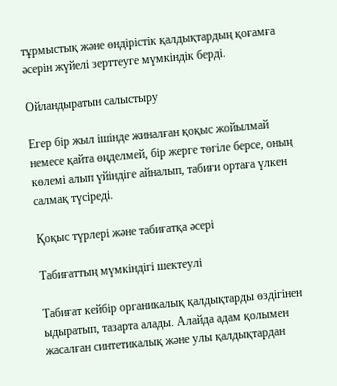тұрмыстық және өндірістік қалдықтардың қоғамға әсерін жүйелі зерттеуге мүмкіндік берді.

Ойландыратын салыстыру

Егер бір жыл ішінде жиналған қоқыс жойылмай немесе қайта өңделмей, бір жерге төгіле берсе, оның көлемі алып үйіндіге айналып, табиғи ортаға үлкен салмақ түсіреді.

Қоқыс түрлері және табиғатқа әсері

Табиғаттың мүмкіндігі шектеулі

Табиғат кейбір органикалық қалдықтарды өздігінен ыдыратып, тазарта алады. Алайда адам қолымен жасалған синтетикалық және улы қалдықтардан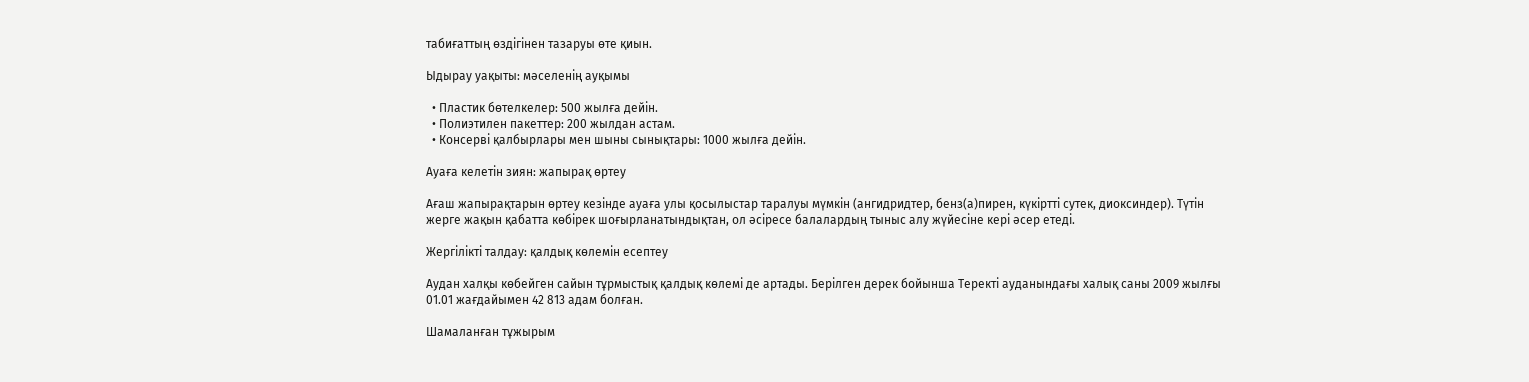табиғаттың өздігінен тазаруы өте қиын.

Ыдырау уақыты: мәселенің ауқымы

  • Пластик бөтелкелер: 500 жылға дейін.
  • Полиэтилен пакеттер: 200 жылдан астам.
  • Консерві қалбырлары мен шыны сынықтары: 1000 жылға дейін.

Ауаға келетін зиян: жапырақ өртеу

Ағаш жапырақтарын өртеу кезінде ауаға улы қосылыстар таралуы мүмкін (ангидридтер, бенз(а)пирен, күкіртті сутек, диоксиндер). Түтін жерге жақын қабатта көбірек шоғырланатындықтан, ол әсіресе балалардың тыныс алу жүйесіне кері әсер етеді.

Жергілікті талдау: қалдық көлемін есептеу

Аудан халқы көбейген сайын тұрмыстық қалдық көлемі де артады. Берілген дерек бойынша Теректі ауданындағы халық саны 2009 жылғы 01.01 жағдайымен 42 813 адам болған.

Шамаланған тұжырым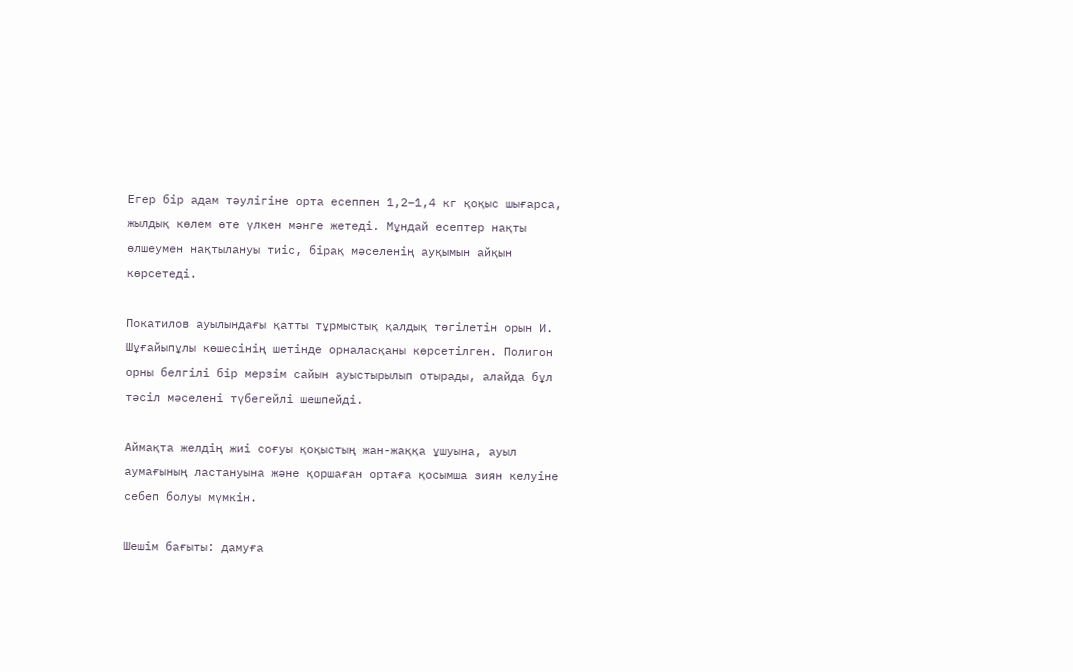Егер бір адам тәулігіне орта есеппен 1,2–1,4 кг қоқыс шығарса, жылдық көлем өте үлкен мәнге жетеді. Мұндай есептер нақты өлшеумен нақтылануы тиіс, бірақ мәселенің ауқымын айқын көрсетеді.

Покатилов ауылындағы қатты тұрмыстық қалдық төгілетін орын И. Шұғайыпұлы көшесінің шетінде орналасқаны көрсетілген. Полигон орны белгілі бір мерзім сайын ауыстырылып отырады, алайда бұл тәсіл мәселені түбегейлі шешпейді.

Аймақта желдің жиі соғуы қоқыстың жан-жаққа ұшуына, ауыл аумағының ластануына және қоршаған ортаға қосымша зиян келуіне себеп болуы мүмкін.

Шешім бағыты: дамуға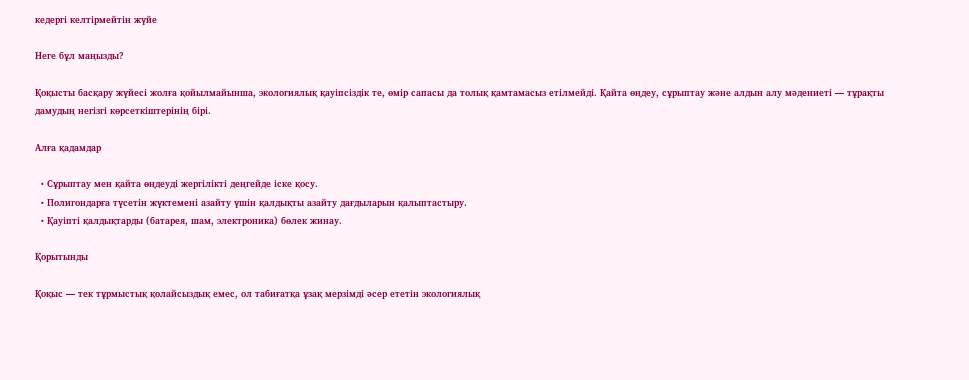кедергі келтірмейтін жүйе

Неге бұл маңызды?

Қоқысты басқару жүйесі жолға қойылмайынша, экологиялық қауіпсіздік те, өмір сапасы да толық қамтамасыз етілмейді. Қайта өңдеу, сұрыптау және алдын алу мәдениеті — тұрақты дамудың негізгі көрсеткіштерінің бірі.

Алға қадамдар

  • Сұрыптау мен қайта өңдеуді жергілікті деңгейде іске қосу.
  • Полигондарға түсетін жүктемені азайту үшін қалдықты азайту дағдыларын қалыптастыру.
  • Қауіпті қалдықтарды (батарея, шам, электроника) бөлек жинау.

Қорытынды

Қоқыс — тек тұрмыстық қолайсыздық емес, ол табиғатқа ұзақ мерзімді әсер ететін экологиялық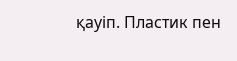қауіп. Пластик пен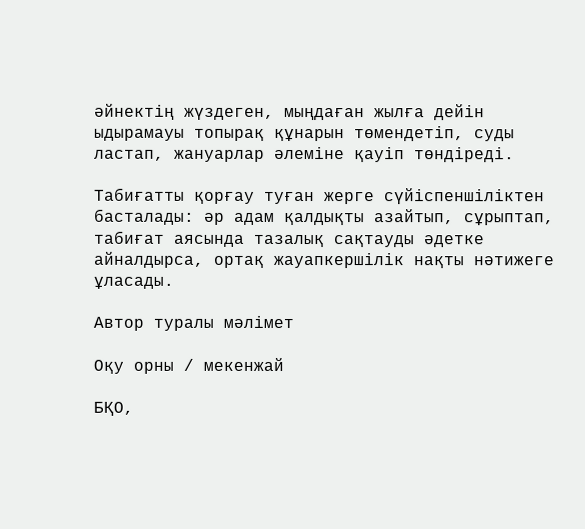әйнектің жүздеген, мыңдаған жылға дейін ыдырамауы топырақ құнарын төмендетіп, суды ластап, жануарлар әлеміне қауіп төндіреді.

Табиғатты қорғау туған жерге сүйіспеншіліктен басталады: әр адам қалдықты азайтып, сұрыптап, табиғат аясында тазалық сақтауды әдетке айналдырса, ортақ жауапкершілік нақты нәтижеге ұласады.

Автор туралы мәлімет

Оқу орны / мекенжай

БҚО,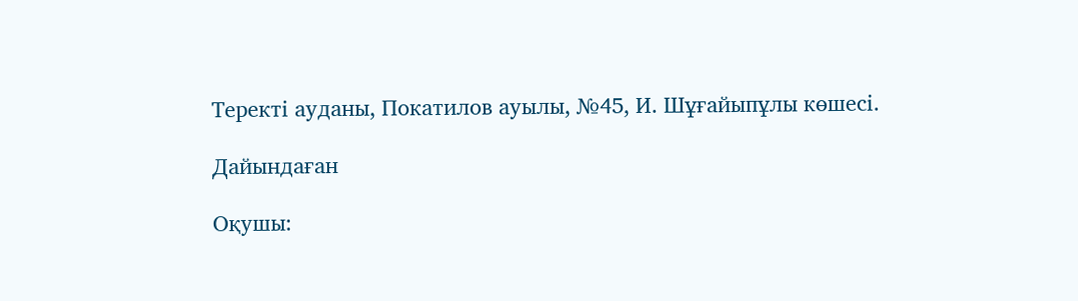Теректі ауданы, Покатилов ауылы, №45, И. Шұғайыпұлы көшесі.

Дайындаған

Оқушы: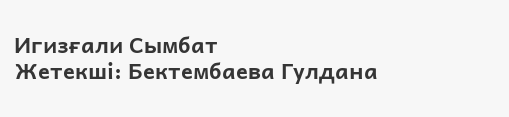Игизғали Сымбат
Жетекші: Бектембаева Гулдана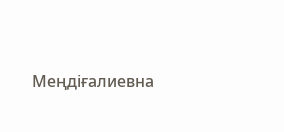Меңдіғалиевна